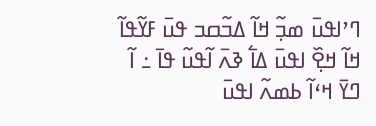ߣߴߊߟߎ߫ ߘߏ߲߬ ߞߊ߬ ߡߏ߬ߛߏ ߟߎ߫ ߓߌ߬ߟߊ߬ ߞߊ߬ ߞߐ߲߰ ߊߟߎ߫ ߡߊ߱ ߢߍ߫ ߊ߬ߟߎ߬ ߟߊ߫ ߸ ߊ߬ ߣߌ߫ ߞߵߊ߬ ߕߘߍ߬ ߊߟߎ߫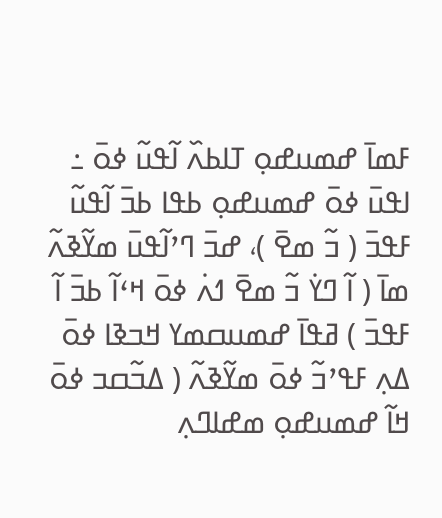ߓߘߊ߫ ߝߘߎߝߋ߲ ߠߊߕߍ߰ ߊ߬ߟߎ߬ ߦߋ߫ ߸ ߊߟߎ߫ ߦߋ߫ ߝߘߎߝߋ߲ ߕߟߊ ߕߏ߫ ߊ߬ߟߎ߬ ߓߟߏ߫ ( ߏ߬ ߘߐ߫ )، ߝߏ߫ ߣߴߊ߬ߟߎ߫ ߘߌ߬ߢߍ߬ ߘߊ߫ ( ߊ߬ ߣߌ߭ ߏ߬ ߘߐ߫ ߗߍ߭ ߦߋ߫ ߞߵߊ߬ ߕߏ߫ ߊ߬ ߓߟߏ߫ ) ߥߟߊ߫ ߝߘߎߛߘߌ ߞߏߢߊ ߦߋ߫ ߡߍ߲ ߓߟߴߏ߬ ߦߋ߫ ߘߌ߬ߢߍ߬ ( ߡߏ߬ߛߏ ߦߋ߫ ߞߊ߬ ߝߘߎߝߋ߲ ߘߝߊߣߍ߲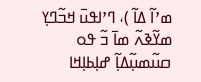ߘߴߊ߬ ߡߊ߬ )، ߣߴߊߟߎ߫ ߞߏ߬ߣߌ߲ ߘߌ߬ߢߍ߬ ߘߊ߫ ߏ߬ ߟߋ ߛߎ߬ߘߎ߲߬ߡߊ߲߬ ߝߊ߲ߕߊ߲ߞߊ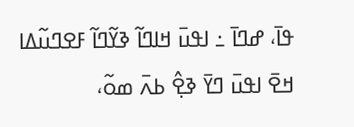ߟߊ߫، ߝߣߊ߫ ߸ ߊߟߎ߫ ߞߊߣߊ߬ ߢߌ߬ߣߊ߬ ߓߐߣߎ߬ߡߊ ߞߐ߫ ߊߟߎ߫ ߣߌ߫ ߢߐ߲߮ ߕߍ߫ ߘߋ߬،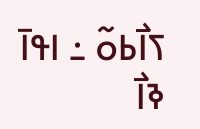ߖߊ߯ߕߋ߬ ߸ ߊߟߊ߫ ߢߊ߯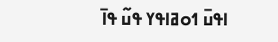ߊߟߎ߫ ߗߋߥߊߟߌ ߟߎ߬ ߟߊ߫